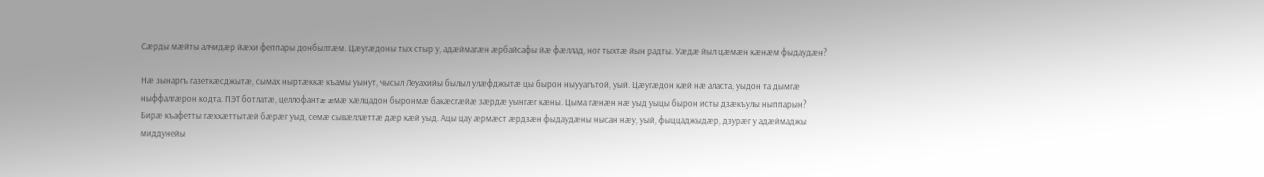Сæрды мæйты алчидæр йæхи феппары донбылтæм. Цæугæдоны тых стыр у, адæймагæн æрбайсафы йæ фæллад, ног тыхтæ йын радты. Уæдæ йыл цæмæн кæнæм фыдаудæн?

Нæ зынаргъ газеткæсджытæ, сымах ныртæккæ къамы уынут, чысыл Леуахийы былыл улæфджытæ цы бырон ныууагътой, уый. Цæугæдон кæй нæ аласта, уыдон та дымгæ ныффалгæрон кодта. ПЭТ ботлатæ, целлофантæ æмæ хæлцадон быронмæ бакæсгæйæ зæрдæ уынгæг кæны. Цыма гæнæн нæ уыд уыцы бырон исты дзæкъулы ныппарын? Бирæ къафетты гæххæттытæй бæрæг уыд, семæ сывæллæттæ дæр кæй уыд. Ацы цау æрмæст æрдзæн фыдаудæны нысан нæу, уый, фыццаджыдæр, дзурæг у адæймаджы миддунейы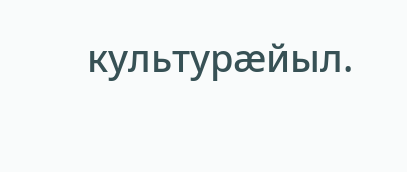культурæйыл.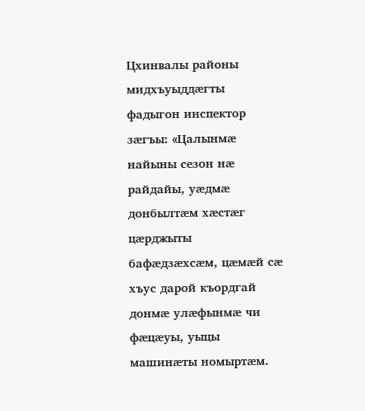Цхинвалы районы мидхъуыддæгты фадыгон инспектор зæгъы: «Цалынмæ найыны сезон нæ райдайы, уæдмæ донбылтæм хæстæг цæрджыты бафæдзæхсæм, цæмæй сæ хъус дарой къордгай донмæ улæфынмæ чи фæцæуы, уыцы машинæты номыртæм.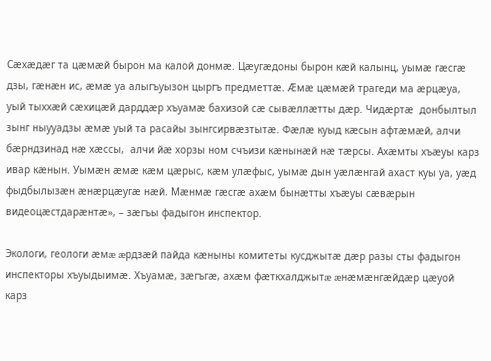Сæхæдæг та цæмæй бырон ма калой донмæ. Цæугæдоны бырон кæй калынц, уымæ гæсгæ дзы, гæнæн ис, æмæ уа алыгъуызон цыргъ предметтæ. Æмæ цæмæй трагеди ма æрцæуа, уый тыххæй сæхицæй дарддæр хъуамæ бахизой сæ сывæллæтты дæр. Чидæртæ  донбылтыл зынг ныууадзы æмæ уый та расайы зынгсирвæзтытæ. Фæлæ куыд кæсын афтæмæй, алчи бæрндзинад нæ хæссы,  алчи йæ хорзы ном счъизи кæнынæй нæ тæрсы. Ахæмты хъæуы карз ивар кæнын. Уымæн æмæ кæм цæрыс, кæм улæфыс, уымæ дын уæлæнгай ахаст куы уа, уæд фыдбылызæн æнæрцæугæ нæй. Мæнмæ гæсгæ ахæм бынæтты хъæуы сæвæрын видеоцæстдарæнтæ», – зæгъы фадыгон инспектор.

Экологи, геологи æмæ æрдзæй пайда кæныны комитеты кусджытæ дæр разы сты фадыгон инспекторы хъуыдыимæ. Хъуамæ, зæгъгæ, ахæм фæткхалджытæ æнæмæнгæйдæр цæуой карз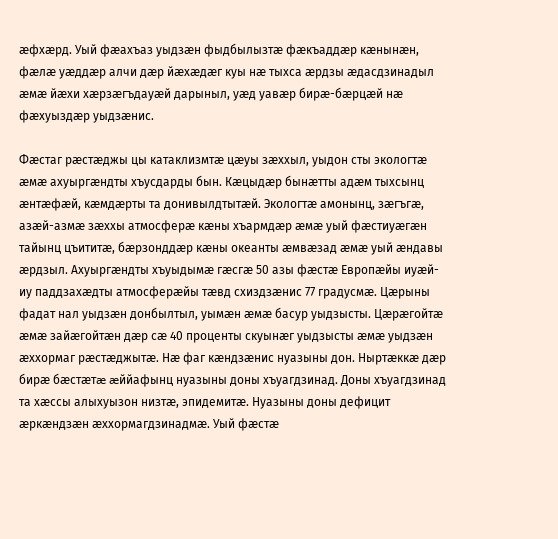æфхæрд. Уый фæахъаз уыдзæн фыдбылызтæ фæкъаддæр кæнынæн, фæлæ уæддæр алчи дæр йæхæдæг куы нæ тыхса æрдзы æдасдзинадыл æмæ йæхи хæрзæгъдауæй дарыныл, уæд уавæр бирæ-бæрцæй нæ фæхуыздæр уыдзæнис.

Фæстаг рæстæджы цы катаклизмтæ цæуы зæххыл, уыдон сты экологтæ æмæ ахуыргæндты хъусдарды бын. Кæцыдæр бынæтты адæм тыхсынц æнтæфæй, кæмдæрты та донивылдтытæй. Экологтæ амонынц, зæгъгæ, азæй-азмæ зæххы атмосферæ кæны хъармдæр æмæ уый фæстиуæгæн тайынц цъититæ, бæрзонддæр кæны океанты æмвæзад æмæ уый æндавы æрдзыл. Ахуыргæндты хъуыдымæ гæсгæ 50 азы фæстæ Европæйы иуæй-иу паддзахæдты атмосферæйы тæвд схиздзæнис 77 градусмæ. Цæрыны фадат нал уыдзæн донбылтыл, уымæн æмæ басур уыдзысты. Цæрæгойтæ æмæ зайæгойтæн дæр сæ 40 проценты скуынæг уыдзысты æмæ уыдзæн æххормаг рæстæджытæ. Нæ фаг кæндзæнис нуазыны дон. Ныртæккæ дæр бирæ бæстæтæ æййафынц нуазыны доны хъуагдзинад. Доны хъуагдзинад та хæссы алыхуызон низтæ, эпидемитæ. Нуазыны доны дефицит æркæндзæн æххормагдзинадмæ. Уый фæстæ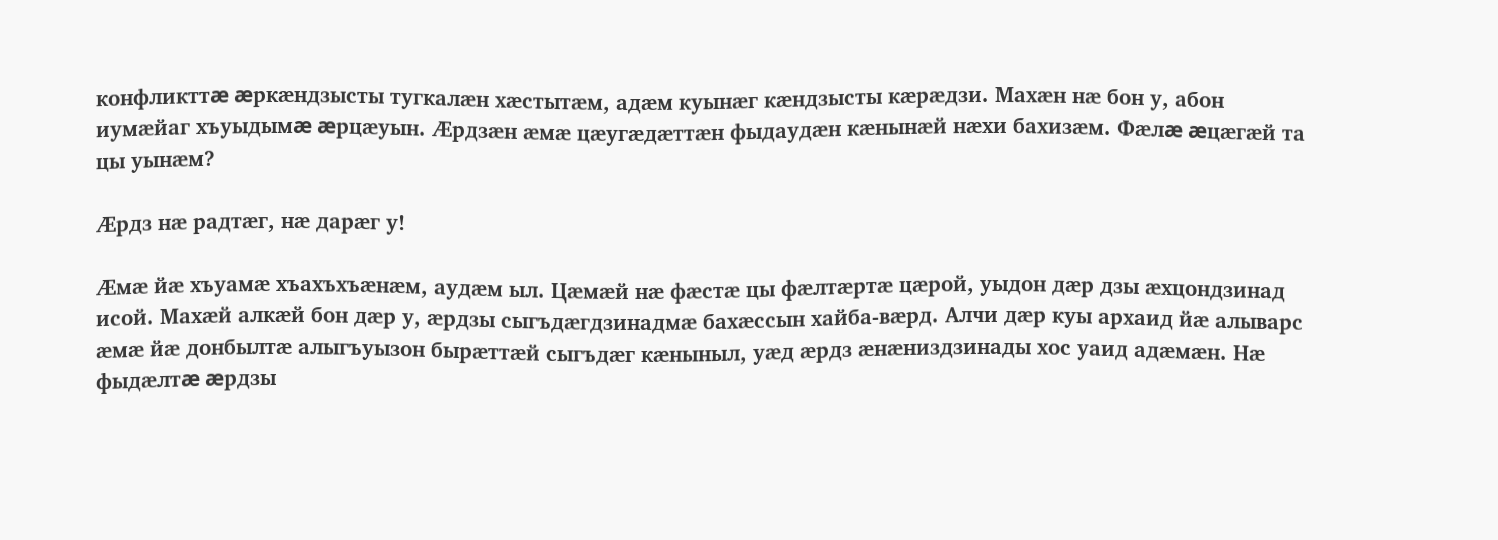конфликттæ æркæндзысты тугкалæн хæстытæм, адæм куынæг кæндзысты кæрæдзи. Махæн нæ бон у, абон иумæйаг хъуыдымæ æрцæуын. Æрдзæн æмæ цæугæдæттæн фыдаудæн кæнынæй нæхи бахизæм. Фæлæ æцæгæй та цы уынæм?

Æрдз нæ радтæг, нæ дарæг у!

Æмæ йæ хъуамæ хъахъхъæнæм, аудæм ыл. Цæмæй нæ фæстæ цы фæлтæртæ цæрой, уыдон дæр дзы æхцондзинад исой. Махæй алкæй бон дæр у, æрдзы сыгъдæгдзинадмæ бахæссын хайба-вæрд. Алчи дæр куы архаид йæ алыварс æмæ йæ донбылтæ алыгъуызон бырæттæй сыгъдæг кæныныл, уæд æрдз æнæниздзинады хос уаид адæмæн. Нæ фыдæлтæ æрдзы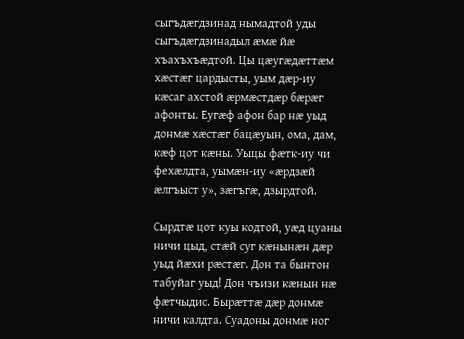сыгъдæгдзинад нымадтой уды сыгъдæгдзинадыл æмæ йæ хъахъхъæдтой. Цы цæугæдæттæм хæстæг цардысты, уым дæр-иу кæсаг ахстой æрмæстдæр бæрæг афонты. Еугæф афон бар нæ уыд донмæ хæстæг бацæуын, ома, дам, кæф цот кæны. Уыцы фæтк-иу чи фехæлдта, уымæн-иу «æрдзæй æлгъыст у», зæгъгæ, дзырдтой.

Сырдтæ цот куы кодтой, уæд цуаны ничи цыд, стæй суг кæнынæн дæр уыд йæхи рæстæг. Дон та бынтон табуйаг уыд! Дон чъизи кæнын нæ фæтчыдис. Бырæттæ дæр донмæ ничи калдта. Суадоны донмæ ног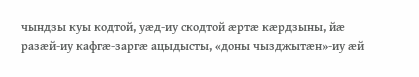чындзы куы кодтой, уæд-иу скодтой æртæ кæрдзыны, йæ разæй-иу кафгæ-заргæ ацыдысты, «доны чызджытæн»-иу æй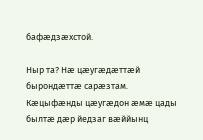бафæдзæхстой.

Ныр та? Нæ цæугæдæттæй бырондæттæ сарæзтам. Кæцыфæнды цæугæдон æмæ цады былтæ дæр йедзаг вæййынц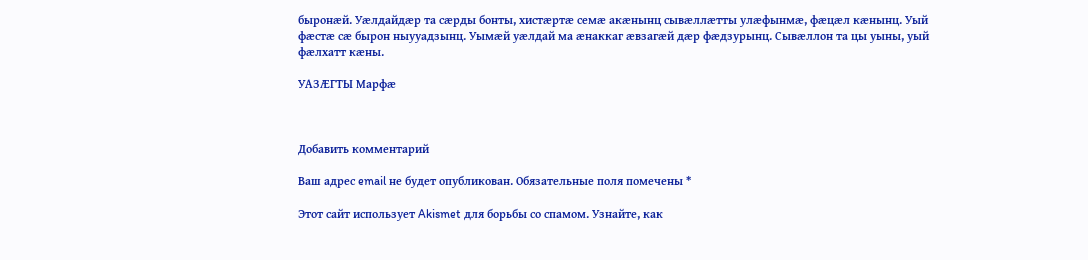быронæй. Уæлдайдæр та сæрды бонты, хистæртæ семæ акæнынц сывæллæтты улæфынмæ, фæцæл кæнынц. Уый фæстæ сæ бырон ныууадзынц. Уымæй уæлдай ма æнаккаг æвзагæй дæр фæдзурынц. Сывæллон та цы уыны, уый фæлхатт кæны.

УАЗÆГТЫ Марфæ



Добавить комментарий

Ваш адрес email не будет опубликован. Обязательные поля помечены *

Этот сайт использует Akismet для борьбы со спамом. Узнайте, как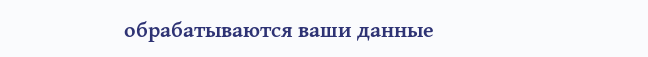обрабатываются ваши данные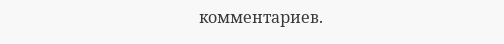комментариев.